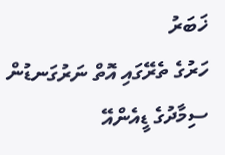ޚަބަރު
ހަރުގެ ތެރޭގައި އޮތް ނަރުގަނޑުން ސިމާދުގެ ޑީއެންއޭ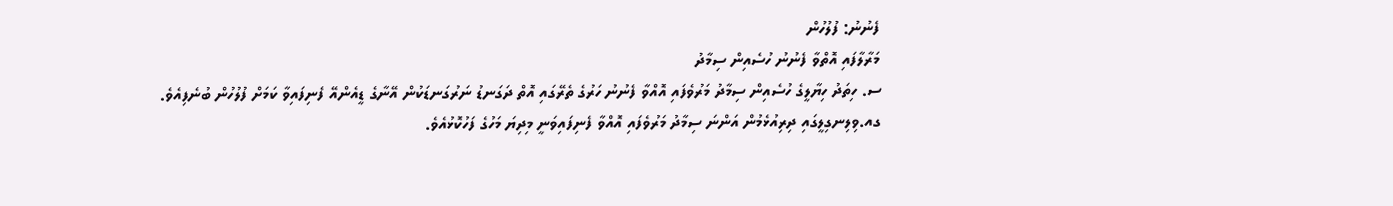ފެނުނު: ފުލުހުން
މަރާލާފައި އޮތްވާ ފެނުނު ހުސެއިން ސިމާދު
ސ. ހިތަދު ހިޔާލީގެ ހުސެއިން ސިމާދު މަރުވެފައި އޮއްވާ ފެނުނު ހަރުގެ ތެރޭގައި އޮތް ދަގަނޑު ނަރުގަނޑަކުން އޭނާގެ ޑީއެންއޭ ފެނިފައިވާ ކަމަށް ފުލުހުން ބުނެފިއެވެ.
ގއ.ވިލިނގިލީގައި ދިރިއުޅެމުން އަންނަ ސިމާދު މަރުވެފައި އޮއްވާ ފެނިފައިވަނީ މިދިޔަ މަހުގެ ފަހުކޮޅުއެވެ.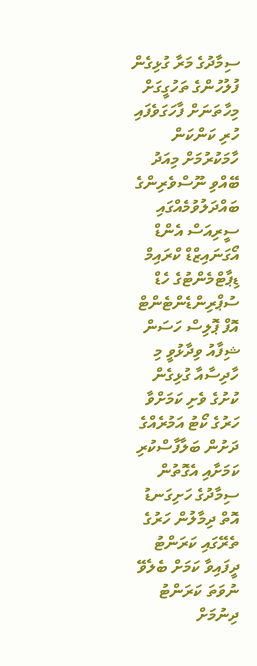ސިމާދުގެ މަރާ ގުޅިގެން ފުލުހުންގެ ތަހުގީގަށް މިހާތަނަށް ފާހަގަވެފައި ހުރި ކަންކަން ހާމަކުރުމަށް މިއަދު ބޭއްވި ނޫސްވެރިންގެ ބައްދަލުވުމެއްގައި ސީރިއަސް އެންޑް އޯގަނައިޒްޑް ކްރައިމް ޑިޕާޓްމެންޓުގެ ހެޑް ސުޕްރިންޑެންޓެންޓް އޮފް ޕޮލިސް ހަސަން ޝިފާއު ވިދާޅުވީ މި ހާދިސާއާ ގުޅިގެން ކުށުގެ ވެށި ކަމަށްވާ ހަރުގެ ކޯޓު އަމުރެއްގެ ދަށުން ބަލާފާސްކުރި ކަމަށާއި އެގޮތުން ސިމާދުގެ ހަށިގަނޑު އޮތް ދިމާލުން ހަރުގެ ތެރޭގައި ކަރަންޓު ދީފައިވާ ކަމަށް ބެލެވޭ ނުވަތަ ކަރަންޓު ދިނުމަށް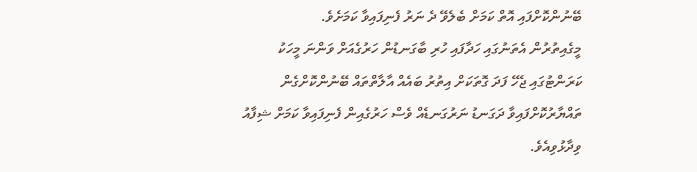ބޭނުންކޮށްފައި އޮތް ކަމަށް ބެލެވޭ ދެ ނަރު ފެނިފައިވާ ކަމަށެވެ.
މީގެއިތުރުން އެތަނުގައި ހަދާފައި ހުރި ބާގަނޑުން ހަރުގެއަށް ވަންނަ މީހަކު ކަރަންޓުގައި ޖެހޭ ފަދަ ގޮތަކަށް އިތުރު ބައެއް އާލާތްތައް ބޭނުންކޮށްގެން ތައްޔާރުކޮށްފައިވާ ދަގަނޑު ނަރުގަނޑެއް ވެސް ހަރުގެއިން ފެނިފައިވާ ކަމަށް ޝިފާއު ވިދާޅުވިއެވެ.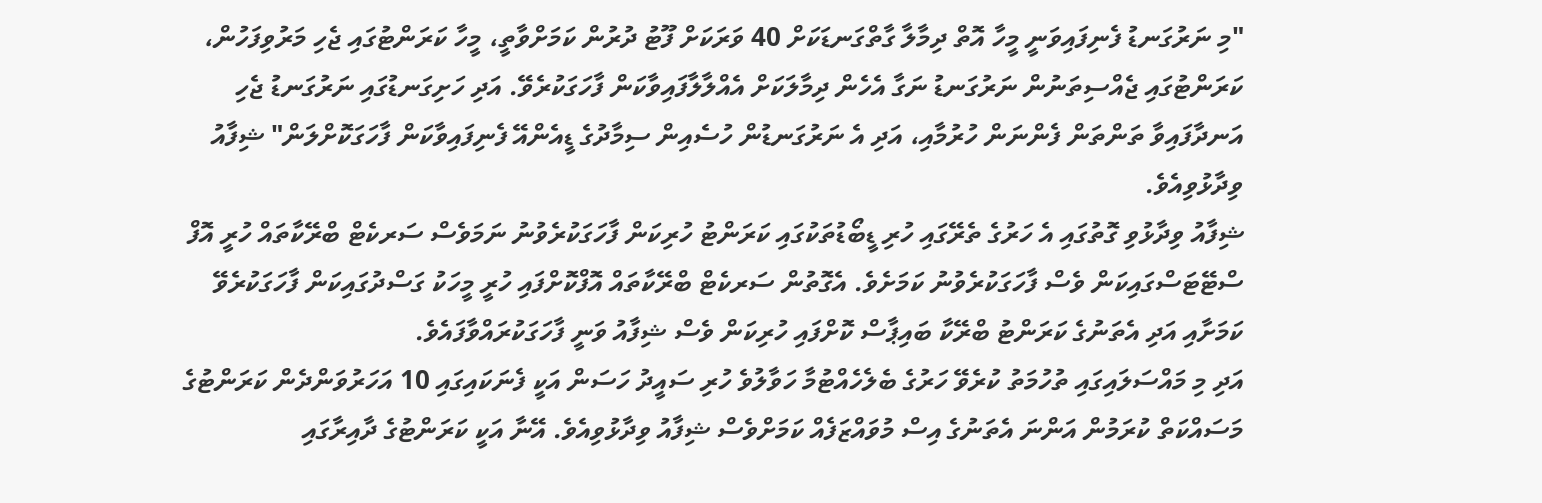"މި ނަރުގަނޑު ފެނިފައިވަނީ މީހާ އޮތް ދިމާލާ ގާތްގަނޑަކަށް 40 ވަރަކަށް ފޫޓު ދުރުން ކަމަށްވާތީ، މީހާ ކަރަންޓުގައި ޖެހި މަރުވިފަހުން، ކަރަންޓުގައި ޖެއްސިތަނުން ނަރުގަނޑު ނަގާ އެހެން ދިމާލަކަށް އެއްލާލާފައިވާކަން ފާހަގަކުރެވޭ. އަދި ހަށިގަނޑުގައި ނަރުގަނޑު ޖެހި އަނދާފައިވާ ތަންތަން ފެންނަން ހުރުމާއި، އަދި އެ ނަރުގަނޑުން ހުސެއިން ސިމާދުގެ ޑީއެންއޭ ފެނިފައިވާކަން ފާހަގަކޮށްލަން" ޝިފާއު ވިދާޅުވިއެވެ.
ޝިފާއު ވިދާޅުވި ގޮތުގައި އެ ހަރުގެ ތެރޭގައި ހުރި ޑީބޯޑުތަކުގައި ކަރަންޓު ހުރިކަން ފާހަގަކުރެވުނު ނަމަވެސް ސަރކެޓް ބްރޭކާތައް ހުރީ އޮފް ސްޓޭޓަސްގައިކަން ވެސް ފާހަގަކުރެވުނު ކަމަށެވެ. އެގޮތުން ސަރކެޓް ބްރޭކާތައް އޮފްކޮށްފައި ހުރީ މީހަކު ގަސްދުގައިކަން ފާހަގަކުރެވޭ ކަމަށާއި އަދި އެތަނުގެ ކަރަންޓު ބްރޭކާ ބައިޕާސް ކޮށްފައި ހުރިކަން ވެސް ޝިފާއު ވަނީ ފާހަގަކުރައްވާފައެވެ.
އަދި މި މައްސަލައިގައި ތުހުމަތު ކުރެވޭ ހަރުގެ ބެލެހެއްޓުމާ ހަވާލުވެ ހުރި ސައީދު ހަސަން އަކީ ފެނަކައިގައި 10 އަހަރުވަންދެން ކަރަންޓުގެ މަސައްކަތް ކުރަމުން އަންނަ އެތަނުގެ އިސް މުވައްޒަފެއް ކަމަށްވެސް ޝިފާއު ވިދާޅުވިއެވެ. އޭނާ އަކީ ކަރަންޓުގެ ދާއިރާގައި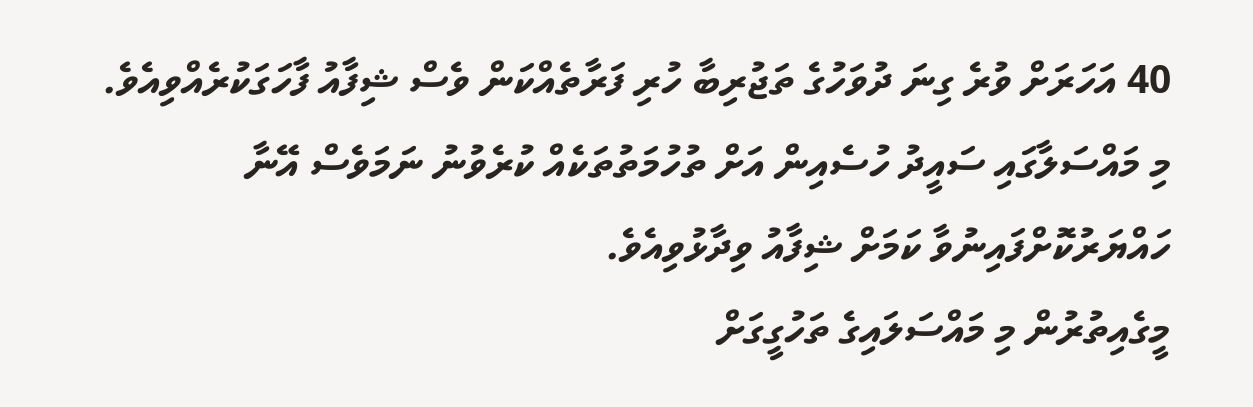40 އަހަރަށް ވުރެ ގިނަ ދުވަހުގެ ތަޖުރިބާ ހުރި ފަރާތެއްކަން ވެސް ޝިފާއު ފާހަގަކުރެއްވިއެވެ.
މި މައްސަލާގައި ސައީދު ހުސެއިން އަށް ތުހުމަތުތަކެއް ކުރެވުނު ނަމަވެސް އޭނާ ހައްޔަރުކޮށްފައިނުވާ ކަމަށް ޝިފާއު ވިދާޅުވިއެވެ.
މީގެއިތުރުން މި މައްސަލައިގެ ތަހުގީގަށް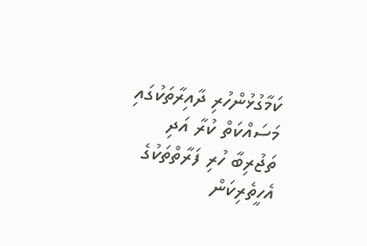ކަމާގުޅުންހުރި ދާއިރާތަކުގައި މަސައްކަތް ކުރާ އަދި ތަޖުރިބާ ހުރި ފަރާތްތަކުގެ އެހީތެރިކަން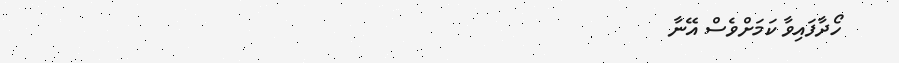ހޯދާފައިވާ ކަމަށްވެސް އޭނާ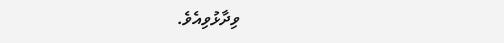ވިދާޅުވިއެވެ.